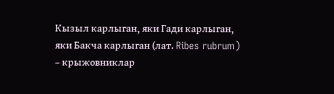Кызыл карлыган, яки Гади карлыган, яки Бакча карлыган (лат. Ribes rubrum) – крыжовниклар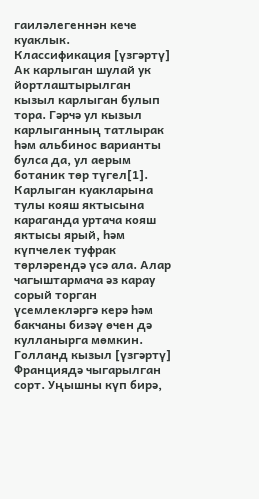гаиләлегеннән кече куаклык.
Классификация [үзгәртү]
Ак карлыган шулай ук йортлаштырылган кызыл карлыган булып тора. Гәрчә ул кызыл карлыганның татлырак һәм альбинос варианты булса да, ул аерым ботаник төр түгел[1].
Карлыган куакларына тулы кояш яктысына караганда уртача кояш яктысы ярый, һәм күпчелек туфрак төрләрендә үсә ала. Алар чагыштармача әз карау сорый торган үсемлекләргә керә һәм бакчаны бизәү өчен дә кулланырга мөмкин.
Голланд кызыл [үзгәртү]
Франциядә чыгарылган сорт. Уңышны күп бирә,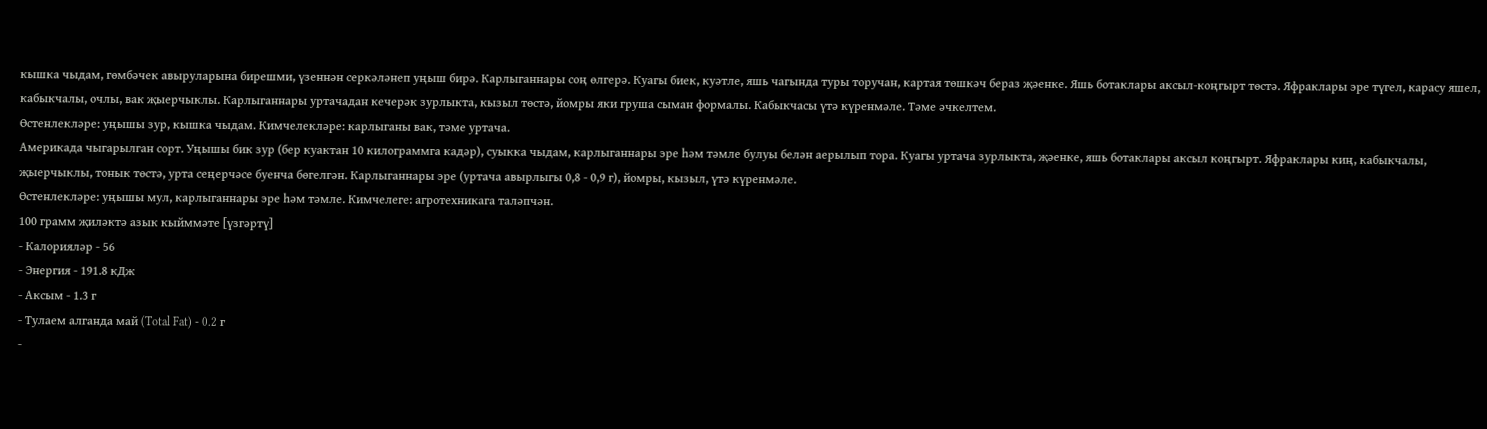кышка чыдам, гөмбәчек авыруларына бирешми, үзеннән серкәләнеп уңыш бирә. Карлыганнары соң өлгерә. Куагы биек, куәтле, яшь чагында туры торучан, картая төшкәч бераз җәенке. Яшь ботаклары аксыл-коңгырт төстә. Яфраклары эре түгел, карасу яшел, кабыкчалы, очлы, вак җыерчыклы. Карлыганнары уртачадан кечерәк зурлыкта, кызыл төстә, йомры яки груша сыман формалы. Кабыкчасы үтә күренмәле. Тәме әчкелтем.
Өстенлекләре: уңышы зур, кышка чыдам. Кимчелекләре: карлыганы вак, тәме уртача.
Америкада чыгарылган сорт. Уңышы бик зур (бер куактан 10 килограммга кадәр), суыкка чыдам, карлыганнары эре һәм тәмле булуы белән аерылып тора. Куагы уртача зурлыкта, җәенке, яшь ботаклары аксыл коңгырт. Яфраклары киң, кабыкчалы, җыерчыклы, тонык төстә, урта сеңерчәсе буенча бөгелгән. Карлыганнары эре (уртача авырлыгы 0,8 - 0,9 г), йомры, кызыл, үтә күренмәле.
Өстенлекләре: уңышы мул, карлыганнары эре һәм тәмле. Кимчелеге: агротехникага таләпчән.
100 грамм җиләктә азык кыйммәте [үзгәртү]
- Калорияләр - 56
- Энергия - 191.8 кДж
- Аксым - 1.3 г
- Тулаем алганда май (Total Fat) - 0.2 г
-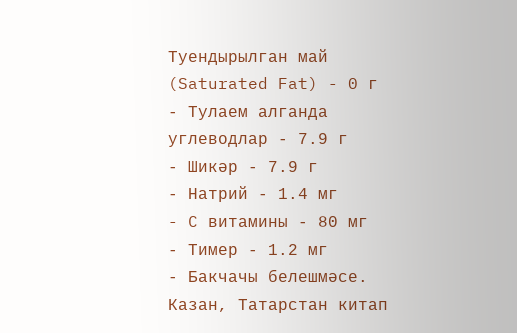Туендырылган май (Saturated Fat) - 0 г
- Тулаем алганда углеводлар - 7.9 г
- Шикәр - 7.9 г
- Натрий - 1.4 мг
- C витамины - 80 мг
- Тимер - 1.2 мг
- Бакчачы белешмәсе. Казан, Татарстан китап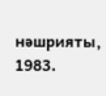нәшрияты, 1983.